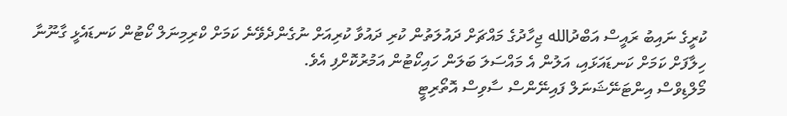ކުރީގެ ނައިބު ރައީސް އަބްދުالله ޖިހާދުގެ މައްޗަށް ދައުލަތުން ކުރި ދައުވާ ކުރިއަށް ނުގެންދެވޭނެ ކަމަށް ކްރިމިނަލް ކޯޓުން ކަނޑައެޅީ ގާނޫނާ ހިލާފަށް ކަމަށް ކަނޑައަޅައި، އަލުން އެ މައްސަލަ ބަލަން ހައިކޯޓުން އަމުރުކޮށްފި އެވެ.
މޯލްޑިވްސް އިންޓަނޭޝަނަލް ފައިނޭންސް ސާވިސް އޮތޯރިޓީ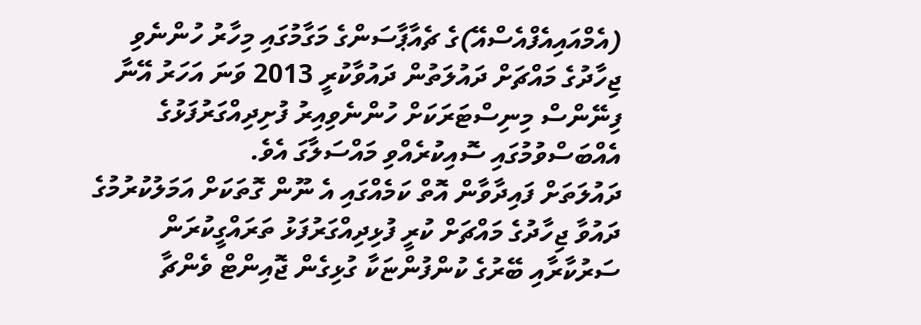(އެމްއައިއެފްއެސްއޭ)ގެ ޗެއާޕާސަންގެ މަގާމުގައި މިހާރު ހުންނެވި ޖިހާދުގެ މައްޗަށް ދައުލަތުން ދައުވާކުރީ 2013 ވަނަ އަހަރު އޭނާ ފިނޭންސް މިނިސްޓަރަކަށް ހުންނެވިއިރު ފުށިދިއްގަރުފަޅުގެ އެއްބަސްވުމުގައި ސޮއިކުރެއްވި މައްސަލާގަ އެވެ.
ދައުލަތަށް ފައިދާވާން އޮތް ކަމެއްގައި އެ ނޫން ގޮތަކަށް އަމަލުކުރުމުގެ ދައުވާ ޖިހާދުގެ މައްޗަށް ކުރީ ފުޅިދިއްގަރުފަޅު ތަރައްގީކުރަން ސަރުކާރާއި ބޭރުގެ ކުންފުންޏަކާ ގުޅިގެން ޖޮއިންޓް ވެންޗާ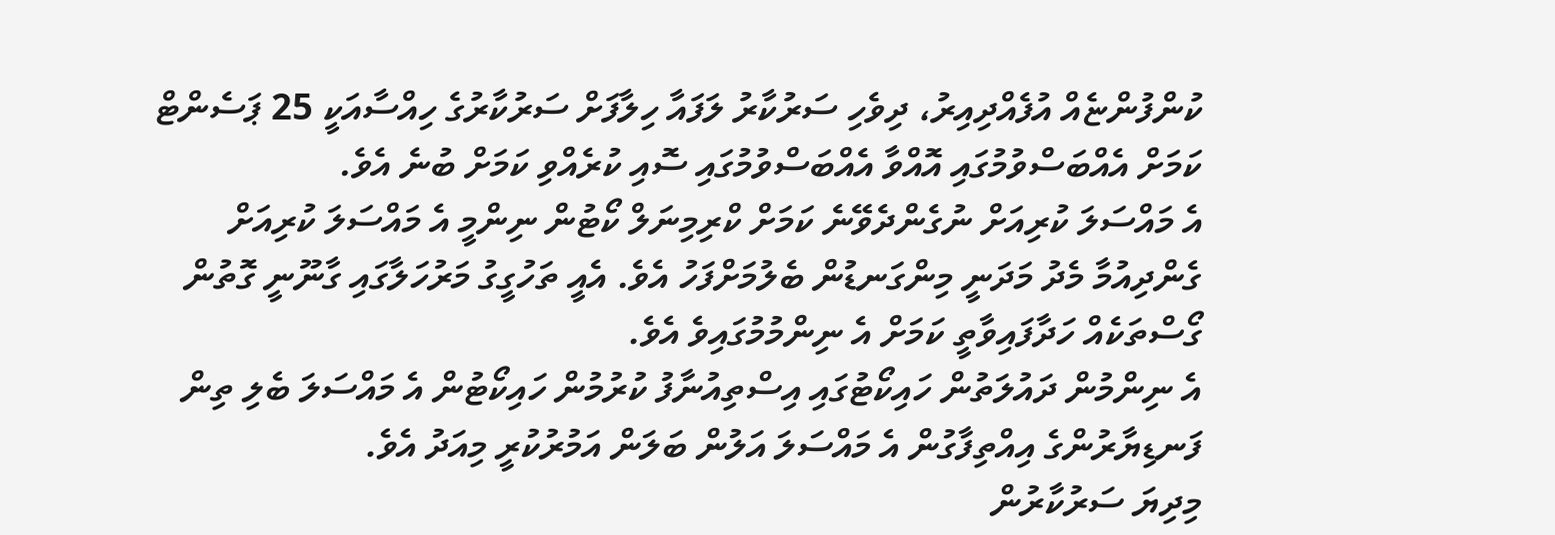ކުންފުންޏެއް އުފެއްދިއިރު، ދިވެހި ސަރުކާރު ލަފައާ ހިލާފަށް ސަރުކާރުގެ ހިއްސާއަކީ 25 ޕަސެންޓް ކަމަށް އެއްބަސްވުމުގައި އޮއްވާ އެއްބަސްވުމުގައި ސޮއި ކުރެއްވި ކަމަށް ބުނެ އެވެ.
އެ މައްސަލަ ކުރިއަށް ނުގެންދެވޭނެ ކަމަށް ކްރިމިނަލް ކޯޓުން ނިންމީ އެ މައްސަލަ ކުރިއަށް ގެންދިއުމާ މެދު މަދަނީ މިންގަނޑުން ބެލުމަށްފަހު އެވެ. އެއީ ތަހުގީގު މަރުހަލާގައި ގާނޫނީ ގޮތުން ގޯސްތަކެއް ހަދާފައިވާތީ ކަމަށް އެ ނިންމުމުގައިވެ އެވެ.
އެ ނިންމުން ދައުލަތުން ހައިކޯޓުގައި އިސްތިއުނާފު ކުރުމުން ހައިކޯޓުން އެ މައްސަލަ ބެލި ތިން ފަނޑިޔާރުންގެ އިއްތިފާގުން އެ މައްސަލަ އަލުން ބަލަން އަމުރުކުރީ މިއަދު އެވެ.
މިދިޔަ ސަރުކާރުން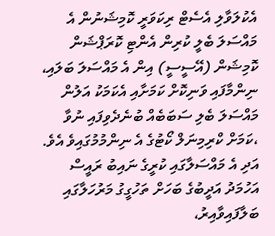އެކުލަވާލި އެސެޓް ރިކަވަރީ ކޮމިޝަނުން އެ މައްސަލަ ބެލީ ކުރިން އެންޓި ކޮރަޕްޝަން ކޮމިޝަން (އޭސީސީ) އިން އެ މައްސަލަ ބަލައި، ނިންމާފައި ވަނިކޮށް ކަމަށާއި އެކަމަކު އަލުން މައްސަލަ ބެލި ސަބަބެއް ބުނެދެވިފައި ނުވާ ،ކަމަށް ކްރިމިނަލް ކޯޓުގެ އެ ނިންމުމުގައިވެ އެވެ. އަދި އެ މައްސަލާގައި ކުރީގެ ނައިބު ރައީސް އަހުމަދު އަދީބުގެ ބަހަށް ތަހުގީގު މަރުހަލާގައި ބަލާފައިވާއިރު،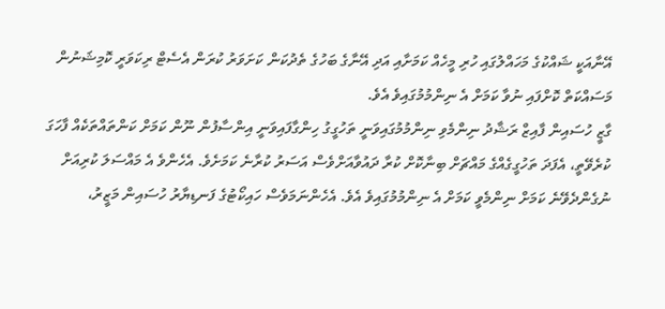އޭނާއަކީ ޝައްކުގެ މަހައްލުގައި ހުރި މީހެއް ކަމަށާއި އަދި އޭނާގެ ބަހުގެ ތެދުކަން ކަށަވަރު ކުރަން އެސެޓް ރިކަވަރީ ކޮމިޝަނުން މަސައްކަތް ކޮށްފައި ނުވާ ކަމަށް އެ ނިންމުމުގައިވެ އެވެ.
ގާޒީ ހުސައިން ފާއިޒް ރަޝާދު ނިންމެވި ނިންމުމުގައިވަނީ ތަހުގީގު ހިންގާފައިވަނީ އިންސާފުން ނޫން ކަމަށް ކަންތައްތަކެއް ފާހަގަ ކުރެވޭތީ، އެފަދަ ތަހުގީގެއްގެ މައްޗަށް ބިނާކޮށް ކުރާ ދައުވާއަށްވެސް އަސަރު ކުރާނެ ކަމަށެވެ. އެހެންވެ އެ މައްސަލަ ކުރިއަށް ނުގެންދެވޭނެ ކަމަށް ނިންމެވީ ކަމަށް އެ ނިންމުމުގައިވެ އެވެ. އެހެންނަމަވެސް ހައިކޯޓުގެ ފަނޑިޔާރު ހުސައިން މަޒީރު،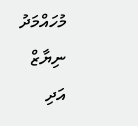މުހައްމަދު ނިޔާޒް އަދި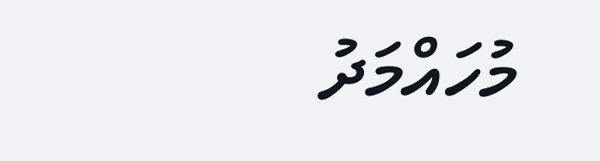މުހައްމަދު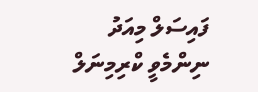ފައިސަލް މިއަދު ނިންމެވީ ކްރިމިނަލް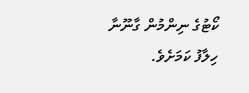ކޯޓުގެ ނިންމުން ގާނޫނާ ހިލާފު ކަމަށެވެ.